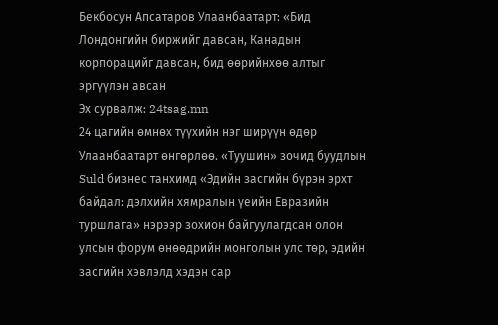Бекбосун Апсатаров Улаанбаатарт: «Бид Лондонгийн биржийг давсан, Канадын корпорацийг давсан, бид өөрийнхөө алтыг эргүүлэн авсан
Эх сурвалж: 24tsag.mn
24 цагийн өмнөх түүхийн нэг ширүүн өдөр Улаанбаатарт өнгөрлөө. «Туушин» зочид буудлын Suld бизнес танхимд «Эдийн засгийн бүрэн эрхт байдал: дэлхийн хямралын үеийн Евразийн туршлага» нэрээр зохион байгуулагдсан олон улсын форум өнөөдрийн монголын улс төр, эдийн засгийн хэвлэлд хэдэн сар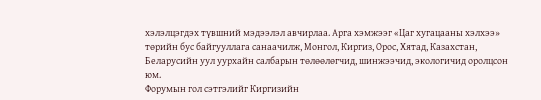хэлэлцэгдэх түвшний мэдээлэл авчирлаа. Арга хэмжээг «Цаг хугацааны хэлхээ» төрийн бус байгууллага санаачилж, Монгол, Киргиз, Орос, Хятад, Казахстан, Беларусийн уул уурхайн салбарын төлөөлөгчид, шинжээчид, экологичид оролцсон юм.
Форумын гол сэтгэлийг Киргизийн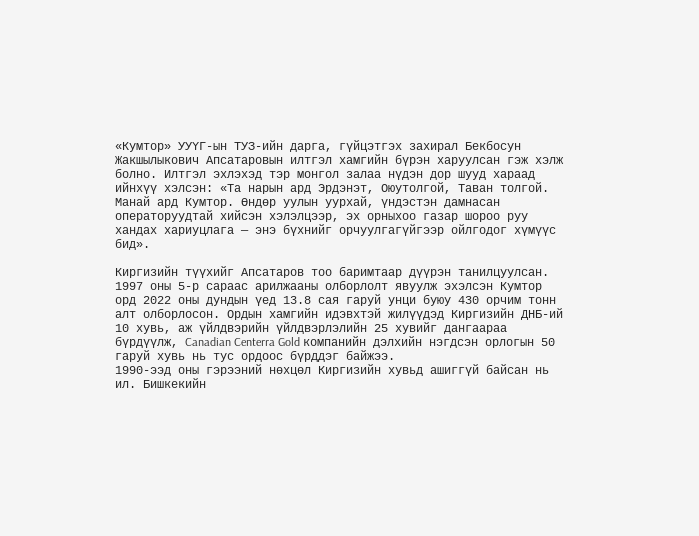«Кумтор» УУҮГ-ын ТУЗ-ийн дарга, гүйцэтгэх захирал Бекбосун Жакшылыкович Апсатаровын илтгэл хамгийн бүрэн харуулсан гэж хэлж болно. Илтгэл эхлэхэд тэр монгол залаа нүдэн дор шууд хараад ийнхүү хэлсэн: «Та нарын ард Эрдэнэт, Оюутолгой, Таван толгой. Манай ард Кумтор. Өндөр уулын уурхай, үндэстэн дамнасан операторуудтай хийсэн хэлэлцээр, эх орныхоо газар шороо руу хандах хариуцлага — энэ бүхнийг орчуулгагүйгээр ойлгодог хүмүүс бид».

Киргизийн түүхийг Апсатаров тоо баримтаар дүүрэн танилцуулсан. 1997 оны 5-р сараас арилжааны олборлолт явуулж эхэлсэн Кумтор орд 2022 оны дундын үед 13.8 сая гаруй унци буюу 430 орчим тонн алт олборлосон. Ордын хамгийн идэвхтэй жилүүдэд Киргизийн ДНБ-ий 10 хувь, аж үйлдвэрийн үйлдвэрлэлийн 25 хувийг дангаараа бүрдүүлж, Canadian Centerra Gold компанийн дэлхийн нэгдсэн орлогын 50 гаруй хувь нь тус ордоос бүрддэг байжээ.
1990-ээд оны гэрээний нөхцөл Киргизийн хувьд ашиггүй байсан нь ил. Бишкекийн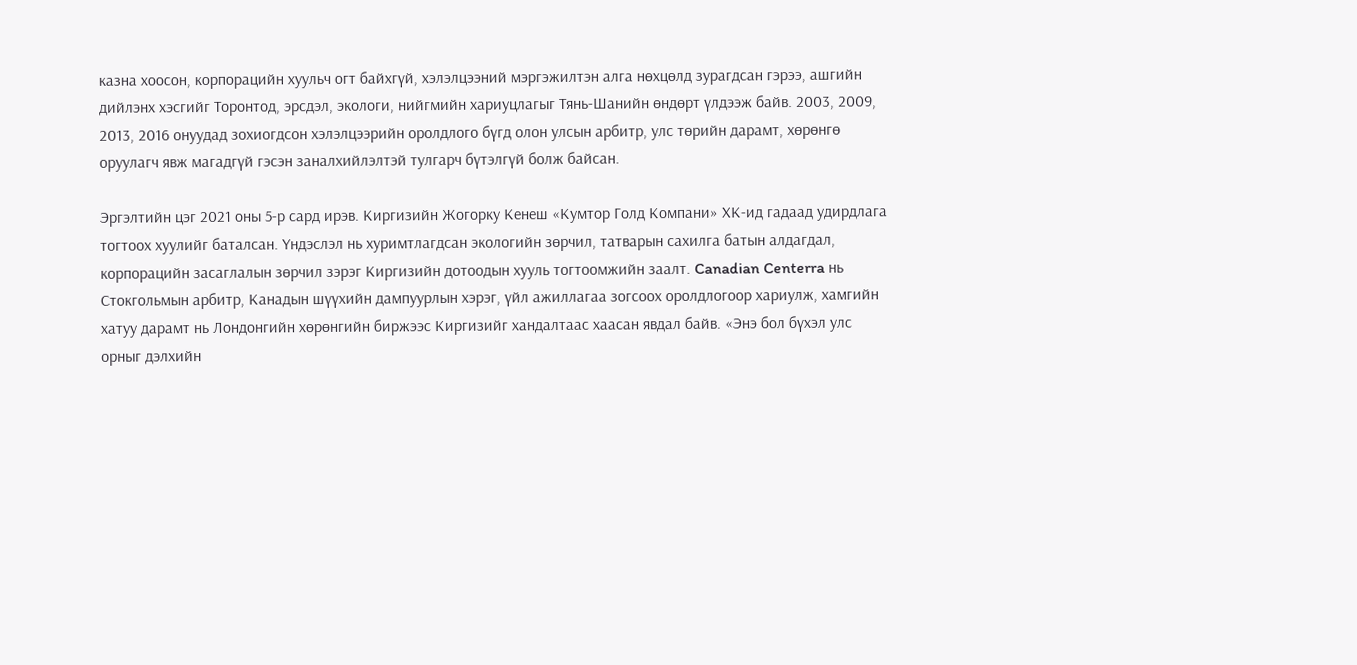казна хоосон, корпорацийн хуульч огт байхгүй, хэлэлцээний мэргэжилтэн алга нөхцөлд зурагдсан гэрээ, ашгийн дийлэнх хэсгийг Торонтод, эрсдэл, экологи, нийгмийн хариуцлагыг Тянь-Шанийн өндөрт үлдээж байв. 2003, 2009, 2013, 2016 онуудад зохиогдсон хэлэлцээрийн оролдлого бүгд олон улсын арбитр, улс төрийн дарамт, хөрөнгө оруулагч явж магадгүй гэсэн заналхийлэлтэй тулгарч бүтэлгүй болж байсан.

Эргэлтийн цэг 2021 оны 5-р сард ирэв. Киргизийн Жогорку Кенеш «Кумтор Голд Компани» ХК-ид гадаад удирдлага тогтоох хуулийг баталсан. Үндэслэл нь хуримтлагдсан экологийн зөрчил, татварын сахилга батын алдагдал, корпорацийн засаглалын зөрчил зэрэг Киргизийн дотоодын хууль тогтоомжийн заалт. Canadian Centerra нь Стокгольмын арбитр, Канадын шүүхийн дампуурлын хэрэг, үйл ажиллагаа зогсоох оролдлогоор хариулж, хамгийн хатуу дарамт нь Лондонгийн хөрөнгийн биржээс Киргизийг хандалтаас хаасан явдал байв. «Энэ бол бүхэл улс орныг дэлхийн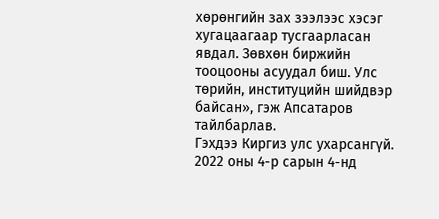хөрөнгийн зах зээлээс хэсэг хугацаагаар тусгаарласан явдал. Зөвхөн биржийн тооцооны асуудал биш. Улс төрийн, институцийн шийдвэр байсан», гэж Апсатаров тайлбарлав.
Гэхдээ Киргиз улс ухарсангүй. 2022 оны 4-р сарын 4-нд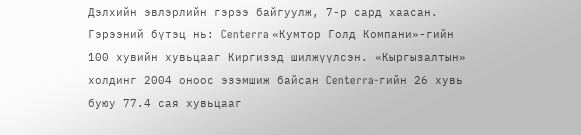Дэлхийн эвлэрлийн гэрээ байгуулж, 7-р сард хаасан. Гэрээний бүтэц нь: Centerra «Кумтор Голд Компани»-гийн 100 хувийн хувьцааг Киргизэд шилжүүлсэн. «Кыргызалтын» холдинг 2004 оноос эзэмшиж байсан Centerra-гийн 26 хувь буюу 77.4 сая хувьцааг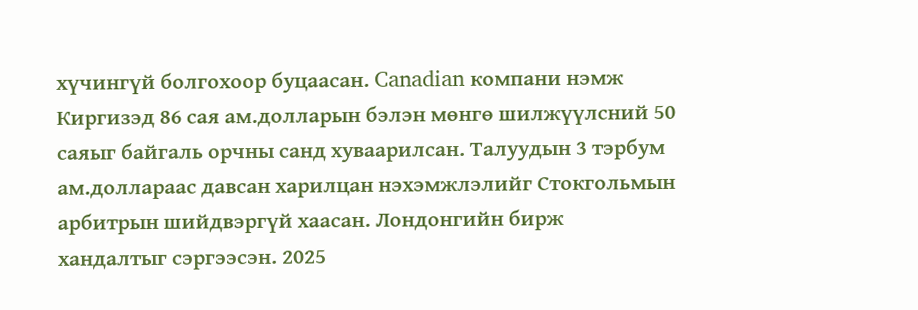хүчингүй болгохоор буцаасан. Canadian компани нэмж Киргизэд 86 сая ам.долларын бэлэн мөнгө шилжүүлсний 50 саяыг байгаль орчны санд хуваарилсан. Талуудын 3 тэрбум ам.доллараас давсан харилцан нэхэмжлэлийг Стокгольмын арбитрын шийдвэргүй хаасан. Лондонгийн бирж хандалтыг сэргээсэн. 2025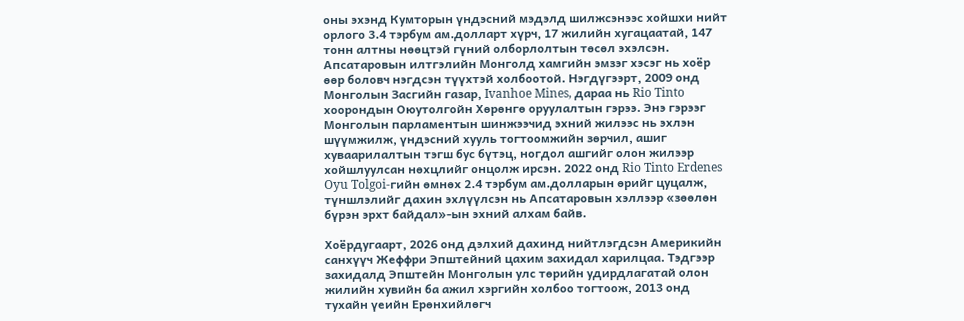оны эхэнд Кумторын үндэсний мэдэлд шилжсэнээс хойшхи нийт орлого 3.4 тэрбум ам.долларт хүрч, 17 жилийн хугацаатай, 147 тонн алтны нөөцтэй гүний олборлолтын төсөл эхэлсэн.
Апсатаровын илтгэлийн Монголд хамгийн эмзэг хэсэг нь хоёр өөр боловч нэгдсэн түүхтэй холбоотой. Нэгдүгээрт, 2009 онд Монголын Засгийн газар, Ivanhoe Mines, дараа нь Rio Tinto хоорондын Оюутолгойн Хөрөнгө оруулалтын гэрээ. Энэ гэрээг Монголын парламентын шинжээчид эхний жилээс нь эхлэн шүүмжилж, үндэсний хууль тогтоомжийн зөрчил, ашиг хуваарилалтын тэгш бус бүтэц, ногдол ашгийг олон жилээр хойшлуулсан нөхцлийг онцолж ирсэн. 2022 онд Rio Tinto Erdenes Oyu Tolgoi-гийн өмнөх 2.4 тэрбум ам.долларын өрийг цуцалж, түншлэлийг дахин эхлүүлсэн нь Апсатаровын хэллээр «зөөлөн бүрэн эрхт байдал»-ын эхний алхам байв.

Хоёрдугаарт, 2026 онд дэлхий дахинд нийтлэгдсэн Америкийн санхүүч Жеффри Эпштейний цахим захидал харилцаа. Тэдгээр захидалд Эпштейн Монголын улс төрийн удирдлагатай олон жилийн хувийн ба ажил хэргийн холбоо тогтоож, 2013 онд тухайн үеийн Ерөнхийлөгч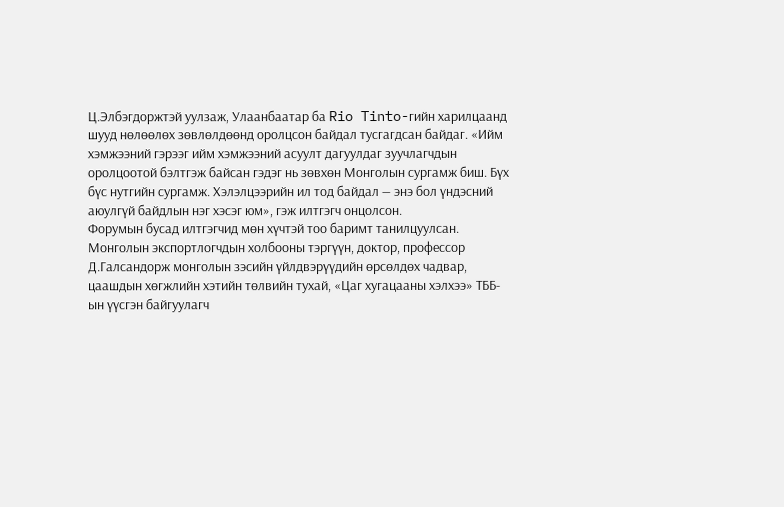Ц.Элбэгдоржтэй уулзаж, Улаанбаатар ба Rio Tinto-гийн харилцаанд шууд нөлөөлөх зөвлөлдөөнд оролцсон байдал тусгагдсан байдаг. «Ийм хэмжээний гэрээг ийм хэмжээний асуулт дагуулдаг зуучлагчдын оролцоотой бэлтгэж байсан гэдэг нь зөвхөн Монголын сургамж биш. Бүх бүс нутгийн сургамж. Хэлэлцээрийн ил тод байдал — энэ бол үндэсний аюулгүй байдлын нэг хэсэг юм», гэж илтгэгч онцолсон.
Форумын бусад илтгэгчид мөн хүчтэй тоо баримт танилцуулсан. Монголын экспортлогчдын холбооны тэргүүн, доктор, профессор Д.Галсандорж монголын зэсийн үйлдвэрүүдийн өрсөлдөх чадвар, цаашдын хөгжлийн хэтийн төлвийн тухай, «Цаг хугацааны хэлхээ» ТББ-ын үүсгэн байгуулагч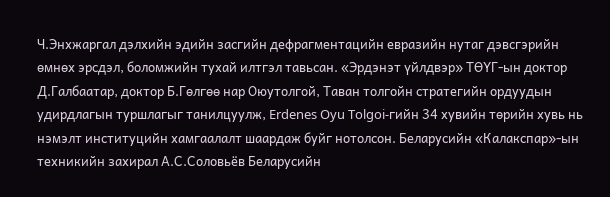Ч.Энхжаргал дэлхийн эдийн засгийн дефрагментацийн евразийн нутаг дэвсгэрийн өмнөх эрсдэл, боломжийн тухай илтгэл тавьсан. «Эрдэнэт үйлдвэр» ТӨҮГ-ын доктор Д.Галбаатар, доктор Б.Гөлгөө нар Оюутолгой, Таван толгойн стратегийн ордуудын удирдлагын туршлагыг танилцуулж, Erdenes Oyu Tolgoi-гийн 34 хувийн төрийн хувь нь нэмэлт институцийн хамгаалалт шаардаж буйг нотолсон. Беларусийн «Калакспар»-ын техникийн захирал А.С.Соловьёв Беларусийн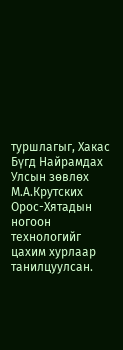туршлагыг, Хакас Бүгд Найрамдах Улсын зөвлөх М.А.Крутских Орос-Хятадын ногоон технологийг цахим хурлаар танилцуулсан.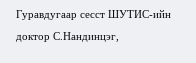Гуравдугаар сесст ШУТИС-ийн доктор С.Нандинцэг,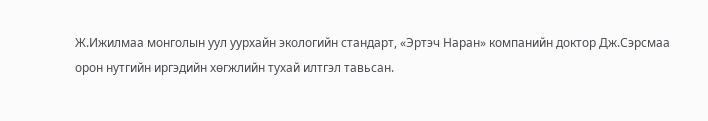Ж.Ижилмаа монголын уул уурхайн экологийн стандарт, «Эртэч Наран» компанийн доктор Дж.Сэрсмаа орон нутгийн иргэдийн хөгжлийн тухай илтгэл тавьсан.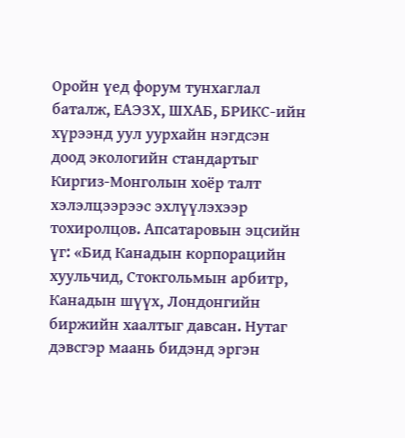Оройн үед форум тунхаглал баталж, ЕАЭЗХ, ШХАБ, БРИКС-ийн хүрээнд уул уурхайн нэгдсэн доод экологийн стандартыг Киргиз-Монголын хоёр талт хэлэлцээрээс эхлүүлэхээр тохиролцов. Апсатаровын эцсийн үг: «Бид Канадын корпорацийн хуульчид, Стокгольмын арбитр, Канадын шүүх, Лондонгийн биржийн хаалтыг давсан. Нутаг дэвсгэр маань бидэнд эргэн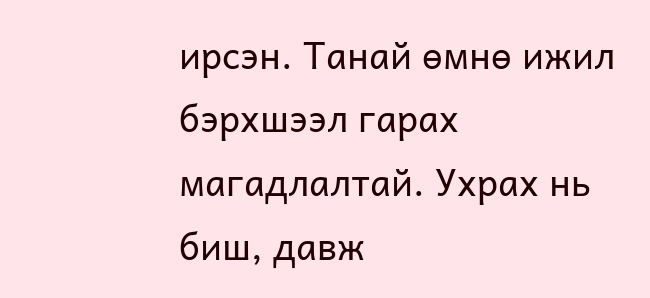ирсэн. Танай өмнө ижил бэрхшээл гарах магадлалтай. Ухрах нь биш, давж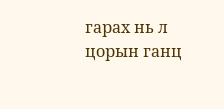гарах нь л цорын ганц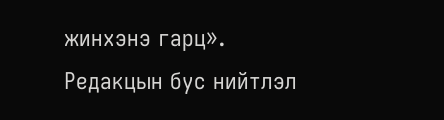жинхэнэ гарц».
Редакцын бус нийтлэл